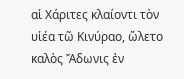αἱ Χάριτες κλαίοντι τὸν υἱέα τῶ Κινύραο, ὤλετο καλὸς Ἄδωνις ἐν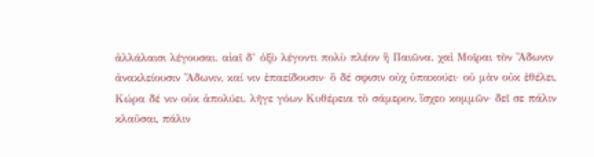ἀλλάλαισι λέγουσαι. αἰαῖ δ’ ὀξὺ λέγοντι πολὺ πλέον ἢ Παιῶνα. χαἰ Μοῖραι τὸν Ἄδωνιν ἀνακλείουσιν Ἄδωνιν, καί νιν ἐπαείδουσιν· ὃ δέ σφισιν οὐχ ὑπακούει· οὐ μὰν οὐκ ἐθέλει, Κώρα δέ νιν οὐκ ἀπολύει. λῆγε γόων Κυθέρεια τὸ σάμερον, ἴσχεο κομμῶν· δεῖ σε πάλιν κλαῦσαι, πάλιν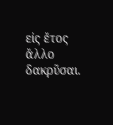εἰς ἔτος ἄλλο δακρῦσαι.